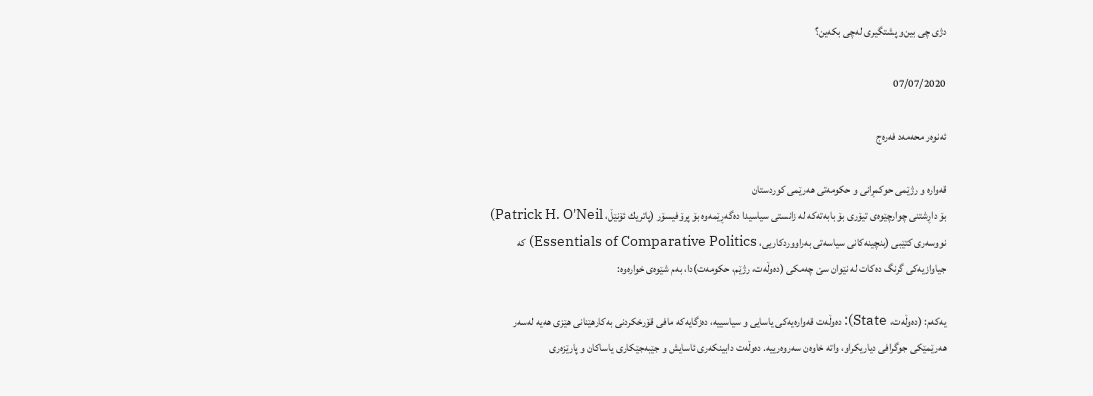دژی چی بین‌و پشتگیری لەچی بكەین؟

07/07/2020

ئەنوەر محەمەد فەرەج

قەوارە و رژێمی حوكمڕانی و حكومەتی هەرێمی كوردستان
بۆ داڕشتنی چوارچێوەی تیۆری بۆ بابەتەكە لە زانستی سیاسیدا دەگەڕێمەوە بۆ پرۆفیسۆر (پاتریك ئۆنێڵ، Patrick H. O'Neil) نووسەری كتێبی (بنچینەكانی‌ سیاسەتی بەراووردكاریی، Essentials of Comparative Politics) كە جیاوازیەكی گرنگ دەكات لە نێوان سێ چەمكی (دەوڵەت، رژێم، حكومەت)دا، بەم شێوەی خوارەوە:

یەكەم: (دەوڵەت، State): دەوڵەت قەوارەیەكی یاسایی و سیاسییە،‌ دەزگا‌یەكە مافی قۆرخكردنی بەكارهێنانی هێزی هەیە لەسەر هەرێمێكی جوگرافی دیاریكراو، واتە خاوەن سەروەرییە. دەوڵەت دابینكەری ئاسایش و جێبەجێكاری یاساكان و پارێزەری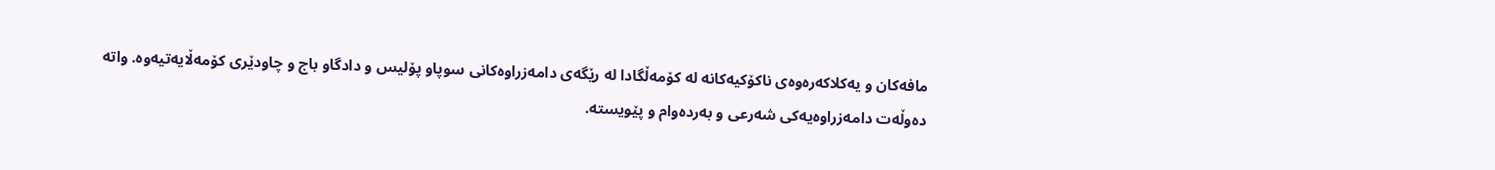مافەكان و یەكلاكەرەوەی ناكۆكیەكانە‌ لە كۆمەڵگادا لە رێگەی دامەزراوەكانی سوپاو پۆلیس و دادگاو باج و چاودێری كۆمەڵایەتیەوە. واتە‌ دەوڵەت دامەزراوەیەكی شەرعی و بەردەوام و پێویسته.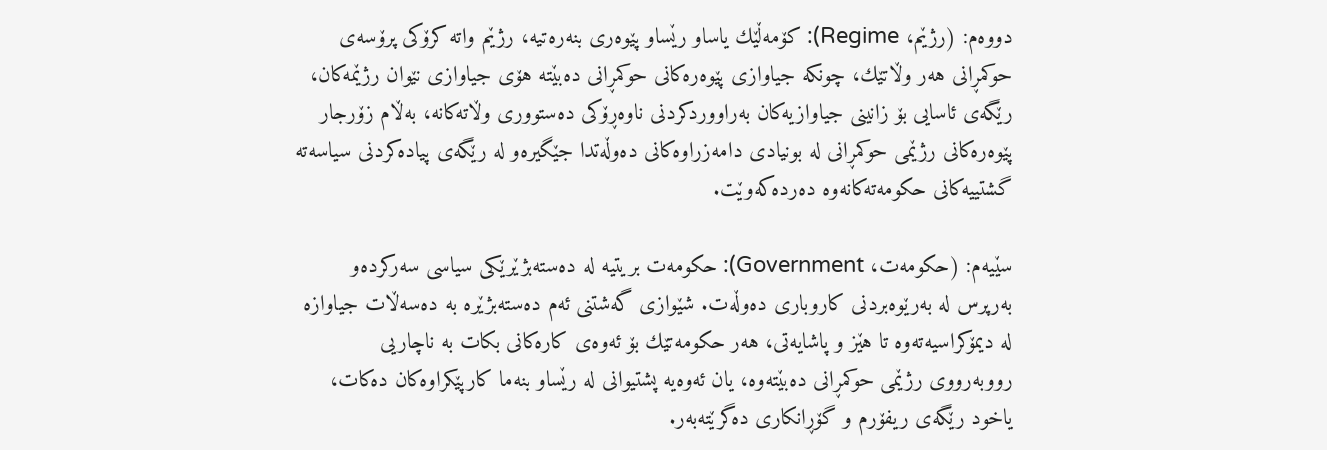دووەم: (رژێم، Regime): كۆمەڵێك یاساو رێساو پێوەری بنەرەتیە، رژێم واتە كرۆكی پرۆسەی حوكمڕانی هەر وڵاتێك، چونكە جیاوازی پێوەرەكانی حوكمڕانی‌ دەبێتە هۆی جیاوازی نێوان رژێمەكان، رێگەی ئاسایی بۆ زانینی جیاوازیەكان بەراووردكردنی ناوەڕۆكی دەستووری وڵاتەكانە، بەڵام زۆرجار پێوەرەكانی رژێمی حوكمڕانی لە بونیادی دامەزراوەكانی دەوڵەتدا جێگیرەو لە رێگەی پیادەكردنی سیاسەتە گشتییەكانی حكومەتەكانەوە دەردەكەوێت.

سێیەم: (حكومەت، Government): حكومەت بریتیە لە دەستەبژێرێكی سیاسی سەركردەو بەرپرس‌ لە بەرێوەبردنی كاروباری دەوڵەت‌. شێوازی گەشتنی ئەم دەستەبژێرە بە دەسەڵات جیاوازە لە دیمۆكراسیەتەوە تا هێز و پاشایەتی، هەر حكومەتێك بۆ ئەوەی كارەكانی بكات بە ناچاریی رووبەرووی رژێمی حوكمڕانی دەبێتەوە، یان ئەوەیە پشتیوانی لە رێساو بنەما كارپێكراوەكان دەكات، یاخود رێگەی ریفۆرم و گۆڕانكاری دەگرێتەبەر.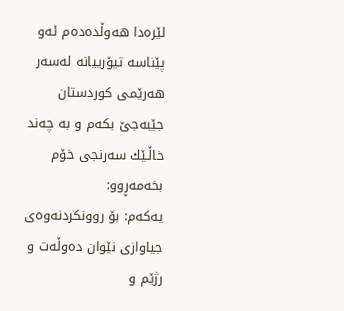لێرەدا هەوڵدەدەم ئەو پێناسە تیۆرییانە لەسەر هەرێمی كوردستان جێبەجێ بكەم و بە چەند خاڵـ‍ێك سەرنجی خۆم‌ بخەمەڕوو:
یەكەم: بۆ روونكردنەوەی جیاوازی نێوان دەوڵەت و رژێم و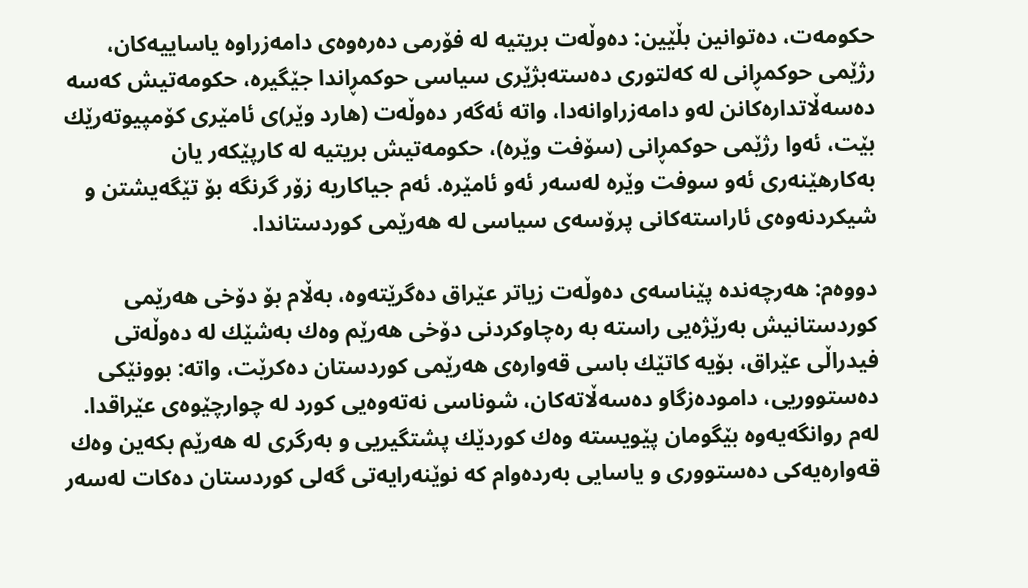حكومەت، دەتوانین بڵێین: دەوڵەت بریتیە لە‌‌ فۆرمی دەرەوەی دامەزراوە یاساییەكان، رژێمی حوكمڕانی لە كەلتوری دەستەبژێر‌ی سیاسی حوكمڕاندا جێگیرە، حكومەتیش كەسە دەسەڵاتدارەكانن لەو دامەزراوانەدا، واتە ئەگەر دەوڵەت (هارد وێر)ی ئامێری كۆمپیوتەرێك بێت، ئەوا رژێمی حوكمڕانی (سۆفت وێرە)، حكومەتیش بریتیە لە كارپێكەر یان بەكارهێنەری ئەو سوفت وێرە لەسەر ئەو ئامێرە. ئەم جیاكاریە زۆر گرنگە بۆ تێگەیشتن و شیكردنەوەی ئاراستەكانی پرۆسەی سیاسی لە هەرێمی كوردستاندا.

دووەم: هەرچەندە پێناسەی دەوڵەت‌ زیاتر عێراق دەگرێتەوە، بەڵام بۆ دۆخی هەرێمی كوردستانیش بەرێژەیی راستە بە رەچاوكردنی دۆخی هەرێم وەك بەشێك لە دەوڵەتی فیدراڵی عێراق، بۆیە كاتێك باسی قەوارەی هەرێمی كوردستان دەكرێت، واتە‌: بوونێكی دەستووریی، دامودەزگاو دەسەڵاتەكان، شوناسی نەتەوەیی كورد لە چوارچێوەی عێراقدا. لەم روانگەیەوە بێگومان پێویستە وەك كوردێك پشتگیریی و بەرگری لە هەرێم بكەین وەك قەوارەیەكی دەستووری و یاسایی بەردەوام كە نوێنەرایەتی گەلی كوردستان دەكات لەسەر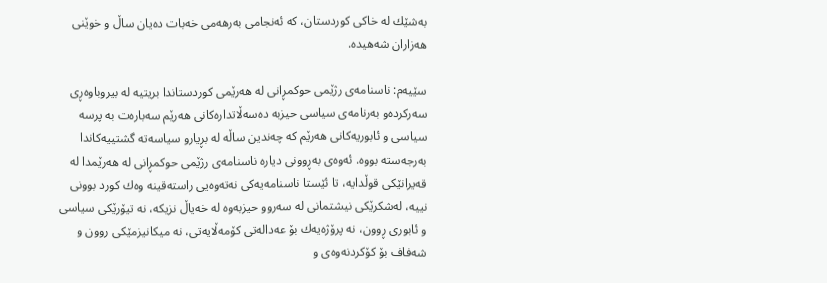بەشێك لە خاكی كوردستان، كە ئەنجامی بەرهەمی خەبات دەیان ساڵ و خوێنی هەزاران شەهیدە.

سێیەم: ناسنامەی رژێمی حوكمڕانی لە هەرێمی كوردستاندا بریتیە لە بیروباوەڕی سەركردەو بەرنامەی سیاسی حیزبە دەسەڵاتدارەكانی هەرێم سەبارەت بە پرسە‌ سیاسی و ئابوریەكانی هەرێم كە چەندین ساڵە لە‌ بڕیارو سیاسەتە گشتییەكاندا بەرجەستە بووە. ئەوەی بەڕوونی دیارە ناسنامەی رژێمی حوكمڕانی لە هەرێمدا لە قەیرانێكی قوڵدایە، تا ئێستا ناسنامەیەكی نەتەوەیی راستەقینە وەك كورد بوونی نییە، لەشكرێكی نیشتمانی لە سەروو حیزبەوە لە خەیاڵ نزیكە، نە تیۆرێكی سیاسی و ئابوری ڕوون، نە پرۆژەیەك بۆ عەدالەتی كۆمەڵایەتی، نە میكانیزمێكی روون و شەفاف بۆ كۆكردنەوەی و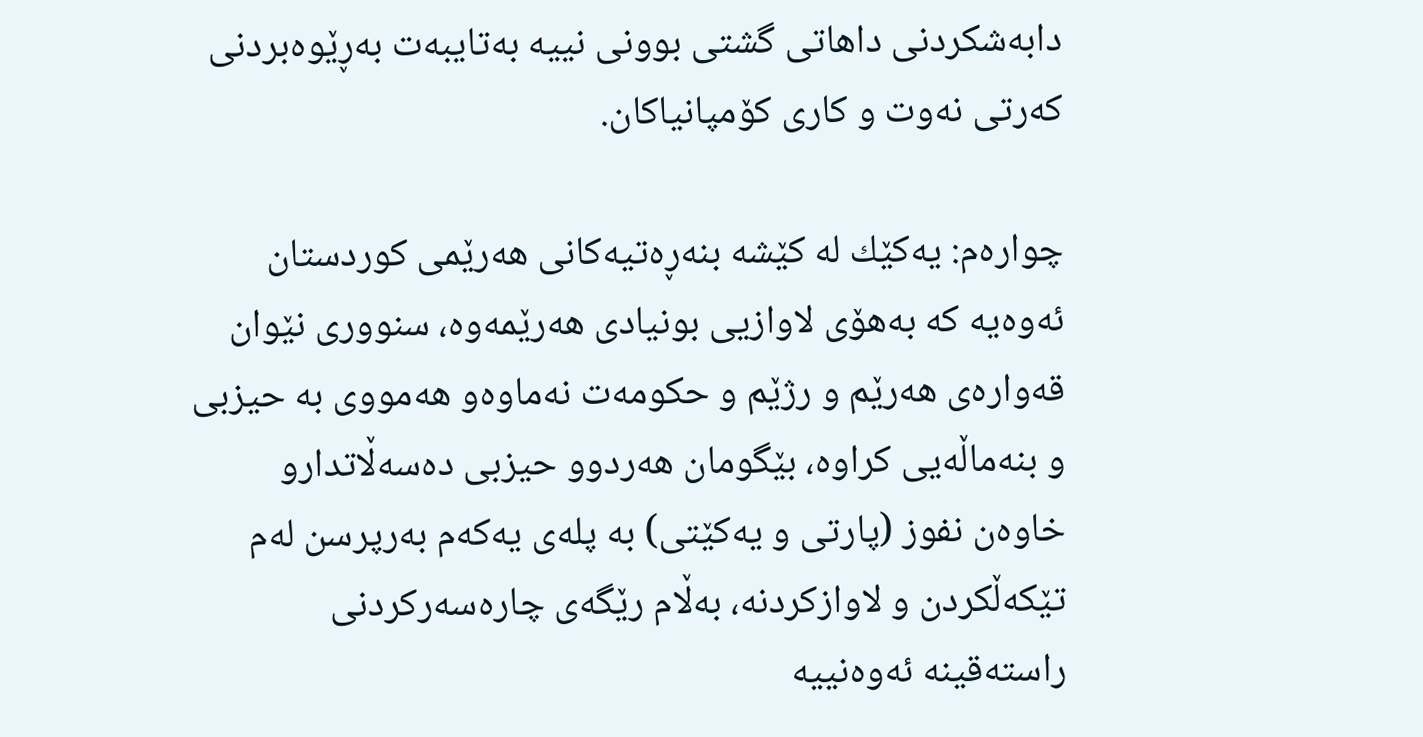دابەشكردنی داهاتی گشتی بوونی نییە بەتایبەت بەڕێوەبردنی كەرتی نەوت و كاری كۆمپانیاكان.

چوارەم: یەكێك لە كێشە بنەڕەتیەكانی هەرێمی كوردستان ئەوەیە كە بەهۆی لاوازیی بونیادی هەرێمەوە، سنووری نێوان قەوارەی هەرێم و رژێم و حكومەت نەماوەو هەمووی بە حیزبی و بنەماڵەیی كراوە، بێگومان هەردوو حیزبی دەسەڵاتدارو خاوەن نفوز (پارتی و یەكێتی) بە پلەی یەكەم بەرپرسن لەم تێكەڵكردن و لاوازكردنە، بەڵام رێگەی چارەسەركردنی راستەقینە ئەوەنییە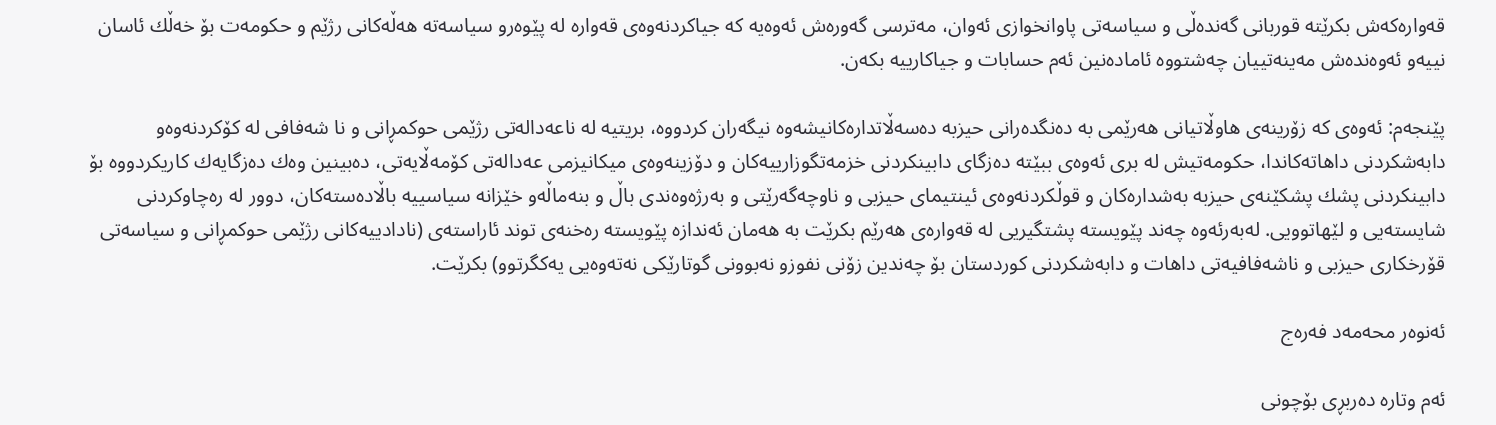قەوارەكەش بكرێتە قوربانی گەندەڵی و سیاسەتی پاوانخوازی ئەوان، مەترسی گەورەش ئەوەیە كە جیاكردنەوەی قەوارە لە پێوەرو سیاسەتە هەڵەكانی رژێم و حكومەت‌ بۆ خەڵك ئاسان نییەو ئەوەندەش مەینەتییان چەشتووە ئامادەنین‌ ئەم حسابات و جیاكارییە بكەن.

پێنجەم: ئەوەی كە زۆرینەی هاوڵاتیانی هەرێمی بە دەنگدەرانی حیزبە دەسەڵاتدارەكانیشەوە نیگەران كردووە، بریتیە لە ناعەدالەتی رژێمی حوكمڕانی و نا شەفافی لە كۆكردنەوەو دابەشكردنی داهاتەكاندا، حكومەتیش لە بری ئەوەی ببێتە دەزگای دابینكردنی خزمەتگوزارییەكان و دۆزینەوەی میكانیزمی عەدالەتی كۆمەڵایەتی، دەبینین وەك دەزگایەك كاریكردووە بۆ دابینكردنی پشك پشكێنەی حیزبە بەشدارەكان و قوڵكردنەوەی ئینتیمای حیزبی و ناوچەگەرێتی و بەرژەوەندی باڵ و بنەماڵەو خێزانە سیاسییە باڵادەستەكان، دوور لە رەچاوكردنی شایستەیی و لێهاتوویی. لەبەرئەوە چەند پێویستە پشتگیریی لە قەوارەی هەرێم بكرێت بە‌ هەمان ئەندازە پێویستە ‌رەخنەی توند ئاراستەی (نادادییەكانی رژێمی حوكمڕانی و سیاسەتی قۆرخكاری حیزبی و ناشەفافیەتی داهات و دابەشكردنی كوردستان بۆ چەندین زۆنی نفوزو نەبوونی گوتارێكی نەتەوەیی یەكگرتوو) بكرێت.

ئەنوەر محەمەد فەرەج

ئەم وتارە دەربڕی بۆچونی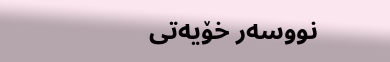نووسەر خۆیەتی